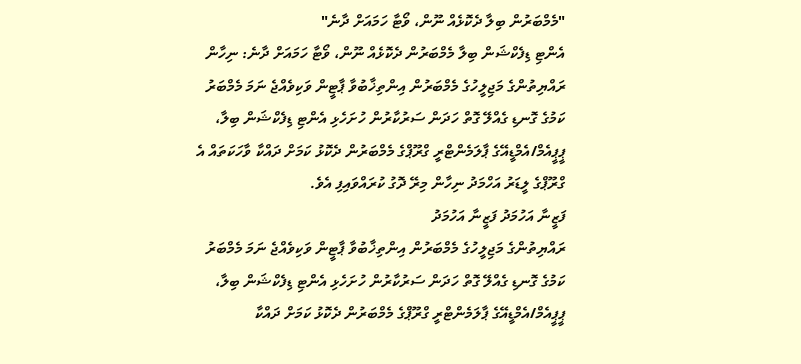"މެމްބަރުން ބިލާ ދެކޮޅެއް ނޫން، ވޯޓާ ހަމައަށް ދާނެ"
އެންޓި ޑިފެކްޝަން ބިލާ މެމްބަރުން ދެކޮޅެއް ނޫން، ވޯޓާ ހަމައަށް ދާނެ: ނިހާން
ރައްޔިތުންގެ މަޖިލީހުގެ މެމްބަރުން އިންތިޚާބުވާ ޕާޓީން ވަކިވެއްޖެ ނަމަ މެމްބަރު ކަމުގެ ގޮނޑި ގެއްލޭ ގޮތް ހަދަން ސަރުކާރުން ހުށަހެޅި އެންޓި ޑިފެކްޝަން ބިލާ، ޕީޕީއެމް/އެމްޑީއޭގެ ޕާލަމެންޓްރީ ގްރޫޕްގެ މެމްބަރުން ދެކޮޅު ކަމަށް ދައްކާ ވާހަކަތައް އެ ގްރޫޕްގެ ލީޑަރު އަހްމަދު ނިހާން މިރޭ ދޮގު ކުރައްވައިފި އެވެ.
ފަޒީނާ އަހުމަދު ފަޒީނާ އަހުމަދު
ރައްޔިތުންގެ މަޖިލީހުގެ މެމްބަރުން އިންތިޚާބުވާ ޕާޓީން ވަކިވެއްޖެ ނަމަ މެމްބަރު ކަމުގެ ގޮނޑި ގެއްލޭ ގޮތް ހަދަން ސަރުކާރުން ހުށަހެޅި އެންޓި ޑިފެކްޝަން ބިލާ، ޕީޕީއެމް/އެމްޑީއޭގެ ޕާލަމެންޓްރީ ގްރޫޕްގެ މެމްބަރުން ދެކޮޅު ކަމަށް ދައްކާ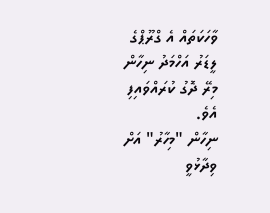ވާހަކަތައް އެ ގްރޫޕްގެ ލީޑަރު އަހްމަދު ނިހާން މިރޭ ދޮގު ކުރައްވައިފި އެވެ.
ނިހާން "މިހާރު" އަށް ވިދާޅުވީ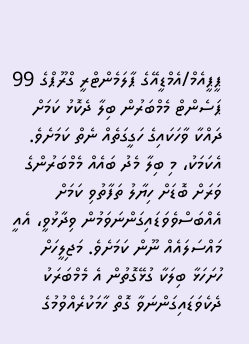ޕީޕީއެމް/އެމްޑީއޭގެ ޕާލަމެންޓްރީ ގްރޫޕްގެ 99 ޕަސެންޓް މެމްބަރުން ބިލާ ދެކޮޅު ކަމަށް ދައްކާ ވާހަކައިގެ ހަގީގަތެއް ނެތް ކަމަށެވެ. އެކަމަކު، މި ބިލާ މެދު ބައެއް މެމްބަރުންގެ ވަރަށް ބޮޑަށް ހިޔާލު ތަފާތުވި ކަމަށް އެއްބަސްވެވަޑައިގަންނަވަމުން ވިދާޅުވީ، އެއީ މައްސަލައެއް ނޫން ކަމަށެވެ. މަޖިލީހަށް ހުށަހަޅާ ބިލަކާ ގުޅޭގޮތުން އެ މެމްބަރަކު ދެކެވަޑައިގަންނަވާ ގޮތް ހާމަކުރެއްވުމުގެ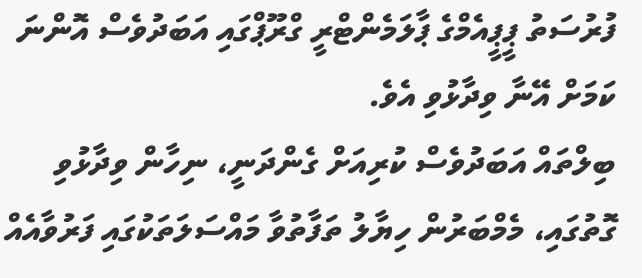ފުރުސަތު ޕީޕީއެމްގެ ޕާލަމެންޓްރީ ގްރޫޕްގައި އަބަދުވެސް އޮންނަ ކަމަށް އޭނާ ވިދާޅުވި އެވެ.
ބިލްތައް އަބަދުވެސް ކުރިއަށް ގެންދަނީ، ނިހާން ވިދާޅުވި ގޮތުގައި، މެމްބަރުން ހިޔާލު ތަފާތުވާ މައްސަލަތަކުގައި ފަރުވާއެއް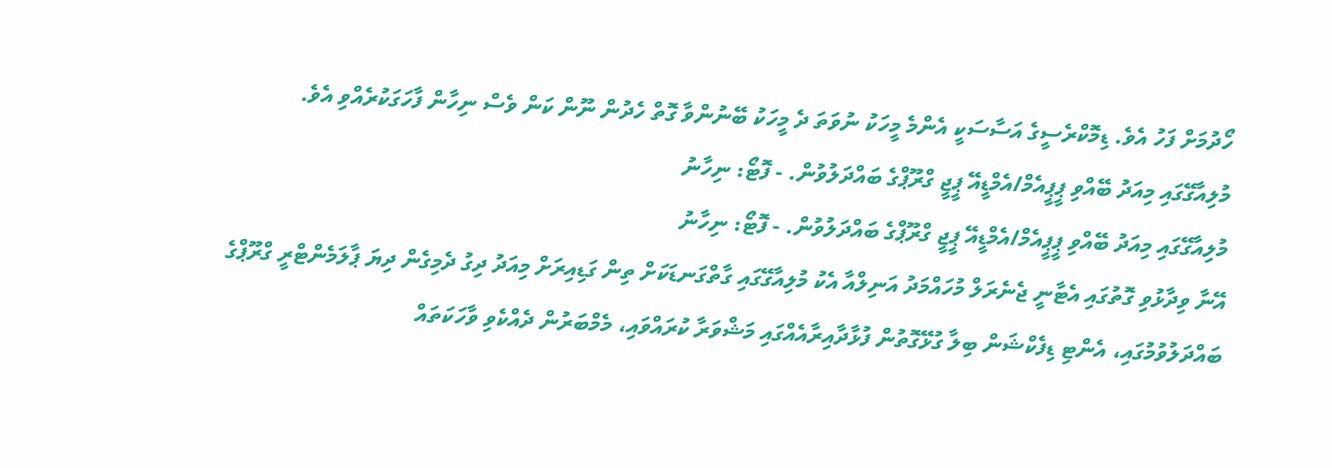ހޯދުމަށް ފަހު އެވެ. ޑިމޮކްރެސީގެ އަސާސަކީ އެންމެ މީހަކު ނުވަތަ ދެ މީހަކު ބޭނުންވާ ގޮތް ހެދުން ނޫން ކަން ވެސް ނިހާން ފާހަގަކުރެއްވި އެވެ.
މުލިއާގޭގައި މިއަދު ބޭއްވި ޕީޕީއެމް/އެމްޑީއޭ ޕީޖީ ގްރޫޕްގެ ބައްދަލުވުން. - ފޮޓޯ: ނިހާނު
މުލިއާގޭގައި މިއަދު ބޭއްވި ޕީޕީއެމް/އެމްޑީއޭ ޕީޖީ ގްރޫޕްގެ ބައްދަލުވުން. - ފޮޓޯ: ނިހާނު
އޭނާ ވިދާޅުވި ގޮތުގައި އެޓާނީ ޖެނެރަލް މުހައްމަދު އަނިލްއާ އެކު މުލިއާގޭގައި ގާތްގަނޑަކަށް ތިން ގަޑިއިރަށް މިއަދު ދިގު ދެމިގެން ދިޔަ ޕާލަމެންޓްރީ ގްރޫޕްގެ ބައްދަލުވުމުގައި، އެންޓި ޑިފެކްޝަން ބިލާ ގުޅޭގޮތުން ފުޅާދާއިރާއެއްގައި މަޝްވަރާ ކުރައްވައި، މެމްބަރުން ދެއްކެވި ވާހަކަތައް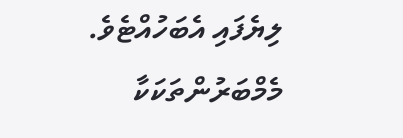ލިޔެފައި އެބަހުއްޓެވެ.
މެމްބަރުންތަކަކާ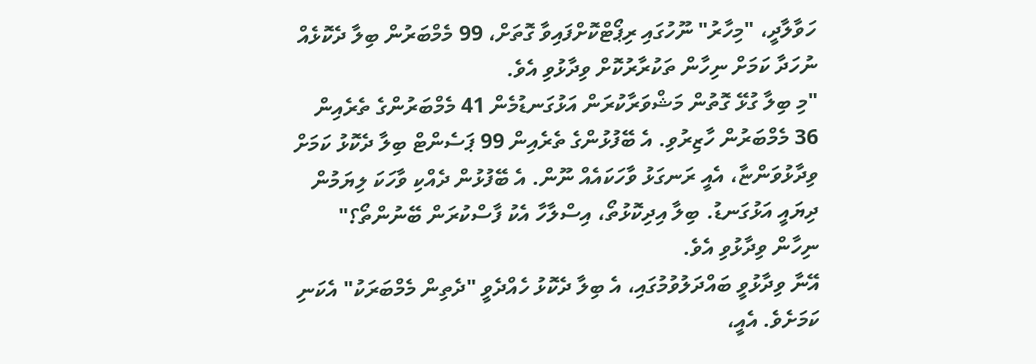ހަވާލާދީ، "މިހާރު" ނޫހުގައި ރިޕޯޓްކޮށްފައިވާ ގޮތަށް، 99 މެމްބަރުން ބިލާ ދެކޮޅެއް ނުހަދާ ކަމަށް ނިހާން ތަކުރާރުކޮށް ވިދާޅުވި އެވެ.
"މި ބިލާ ގުޅޭ ގޮތުން މަޝްވަރާކުރަން އަޅުގަނޑުމެން 41 މެމްބަރުންގެ ތެރެއިން 36 މެމްބަރުން ހާޒިރުވި. އެ ބޭފުޅުންގެ ތެރެއިން 99 ޕަސެންޓް ބިލާ ދެކޮޅު ކަމަށް ވިދާޅުވަންޏާ، އެއީ ރަނގަޅު ވާހަކައެއް ނޫން. އެ ބޭފުޅުން ދެއްކި ވާހަކަ ލިޔަމުން ދިޔައީ އަޅުގަނޑު. ބިލާ އިދިކޮޅުތޯ، އިސްލާހާ އެކު ފާސްކުރަން ބޭނުންތޯ؟" ނިހާން ވިދާޅުވި އެވެ.
އޭނާ ވިދާޅުވީ ބައްދަލުވުމުގައި، އެ ބިލާ ދެކޮޅު ހެއްދެވީ "ދެތިން މެމްބަރަކު" އެކަނި ކަމަށެވެ. އެއީ،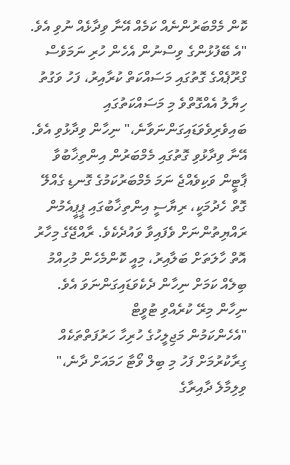ކޮން މެމްބަރުންނެއް ކަމެއް އޭނާ ވިދާޅެއް ނުވި އެވެ.
"އެ ބޭފުޅުންގެ ވިސްނުން އެހެން ހުރި ނަމަވެސް ގްރޫޕެއްގެ ގޮތުގައި މަސައްކަތް ކުރާއިރު، ފަހު ވަގުތު ހިޔާލު އެއްގޮތްވެ މި މަސައްކަތުގައި ބައިވެރިވެވަޑައިގަންނަވާނެ،" ނިހާން ވިދާޅުވި އެވެ.
އޭނާ ވިދާޅުވި ގޮތުގައި މެމްބަރުން އިންތިޚާބުވާ ޕާޓީން ވަކިވެއްޖެ ނަމަ މެމްބަރުކަމުގެ ގޮނޑި ގެއްލޭ ގޮތް ހެދުމަކީ، ރިޔާސީ އިންތިޚާބުގައި ޕީޕީއެމުން ރައްޔިތުންނަށް ވެފައިވާ ވައުދެކެވެ. ރާއްޖޭގެ މިހާރު އޮތް ހާލަތަށް ބަލާއިރު، މިއީ ކޮންމެހެން މުހިއްމު ބިލެއް ކަމަށް ނިހާން ދެކެވަޑައިގަންނަވަ އެވެ.
ނިހާން މިރޭ ކުރެއްވި ޓުވީޓް
"އެހެންކަމުން މަޖިލީހުގެ ހުރިހާ ހަރުފަތްތަކެއް ގިރާކުރުމަށް ފަހު މި ބިލް ވޯޓާ ހަމައަށް ދާނެ،" ވިލިމާލެ ދާއިރާގެ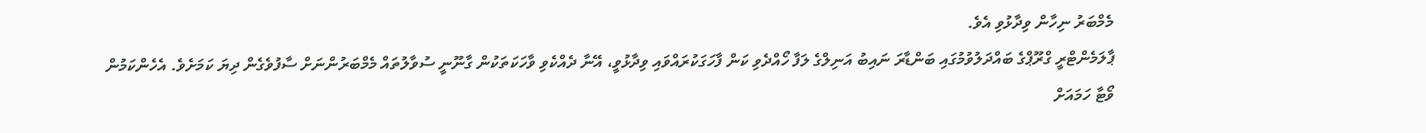މެމްބަރު ނިހާން ވިދާޅުވި އެވެ.
ޕާލަމެންޓްރީ ގްރޫޕްގެ ބައްދަލުވުމުގައި ބަންޑާރަ ނައިބު އަނިލްގެ ލަފާ ހޯއްދެވި ކަން ފާހަގަކުރައްވައި ވިދާޅުވީ، އޭނާ ދެއްކެވި ވާހަކަތަކުން ގާނޫނީ ސުވާލުތައް މެމްބަރުންނަށް ސާފުވެގެން ދިޔަ ކަމަށެވެ. އެހެންކަމުން ވޯޓާ ހަމައަށް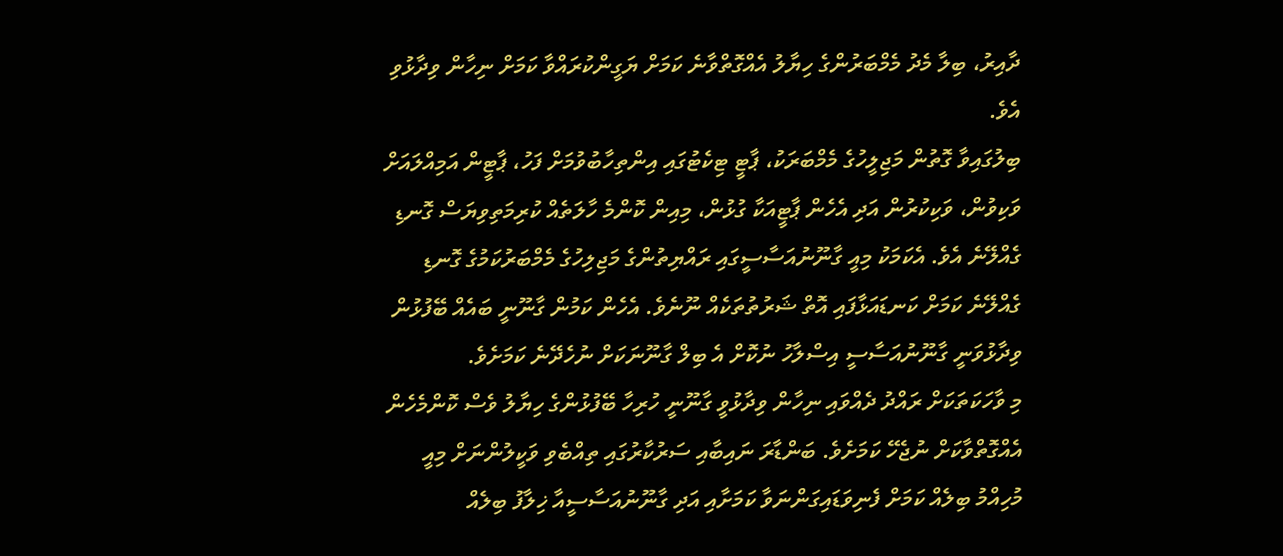ދާއިރު، ބިލާ މެދު މެމްބަރުންގެ ހިޔާލު އެއްގޮތްވާނެ ކަމަށް ޔަގީންކުރައްވާ ކަމަށް ނިހާން ވިދާޅުވި އެވެ.
ބިލުގައިވާ ގޮތުން މަޖިލީހުގެ މެމްބަރަކު، ޕާޓީ ޓިކެޓުގައި އިންތިހާބުވުމަށް ފަހު، ޕާޓީން އަމިއްލައަށް ވަކިވުން، ވަކިކުރުން އަދި އެހެން ޕާޓީއަކާ ގުޅުން، މިއިން ކޮންމެ ހާލަތެއް ކުރިމަތިވިޔަސް ގޮނޑި ގެއްލޭނެ އެވެ. އެކަމަކު މިއީ ގާނޫނުއަސާސީގައި ރައްޔިތުންގެ މަޖިލިހުގެ މެމްބަރުކަމުގެ ގޮނޑި ގެއްލޭނެ ކަމަށް ކަނޑައަޅާފައި އޮތް ޝަރުތުތަކެއް ނޫނެވެ. އެހެން ކަމުން ގާނޫނީ ބައެއް ބޭފުޅުން ވިދާޅުވަނީ ގާނޫނުއަސާސީ އިސްލާހު ނުކޮށް އެ ބިލް ގާނޫނަކަށް ނުހެދޭނެ ކަމަށެވެ.
މި ވާހަކަތަކަށް ރައްދު ދެއްވައި ނިހާން ވިދާޅުވީ ގާނޫނީ ހުރިހާ ބޭފުޅުންގެ ހިޔާލު ވެސް ކޮންމެހެން އެއްގޮތްވާކަށް ނުޖެހޭ ކަމަށެވެ. ބަންޑާރަ ނައިބާއި ސަރުކާރުގައި ތިއްބެވި ވަކީލުންނަށް މިއީ މުހިއްމު ބިލެއް ކަމަށް ފެނިވަޑައިގަންނަވާ ކަމަށާއި އަދި ގާނޫނުއަސާސީއާ ޚިލާފު ބިލެއް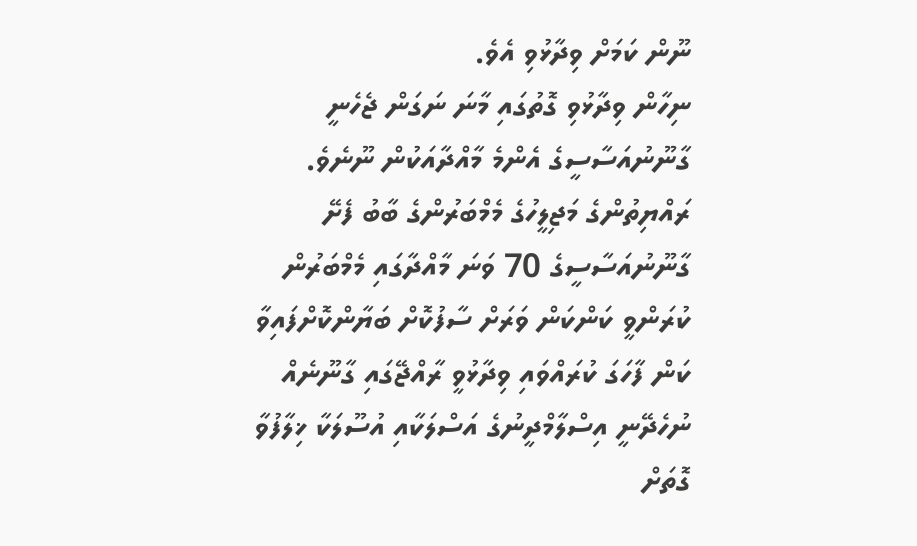ނޫން ކަމަށް ވިދާޅުވި އެވެ.
ނިހާން ވިދާޅުވި ގޮތުގައި މާނަ ނަގަން ޖެހެނީ ގާނޫނުއަސާސީގެ އެންމެ މާއްދާއަކުން ނޫނެވެ. ރައްޔިތުންގެ މަޖިލީހުގެ މެމްބަރުންގެ ބާބު ފެށޭ ގާނޫނުއަސާސީގެ 70 ވަނަ މާއްދާގައި މެމްބަރުން ކުރަންވީ ކަންކަން ވަރަށް ސާފުކޮށް ބަޔާންކޮށްފައިވާ ކަން ފާހަގަ ކުރައްވައި ވިދާޅުވީ ރާއްޖޭގައި ގާނޫނެއް ނުހެދޭނީ އިސްލާމްދީނުގެ އަސްލަކާއި އުސޫލަކާ ޚިލާފުވާ ގޮތަށް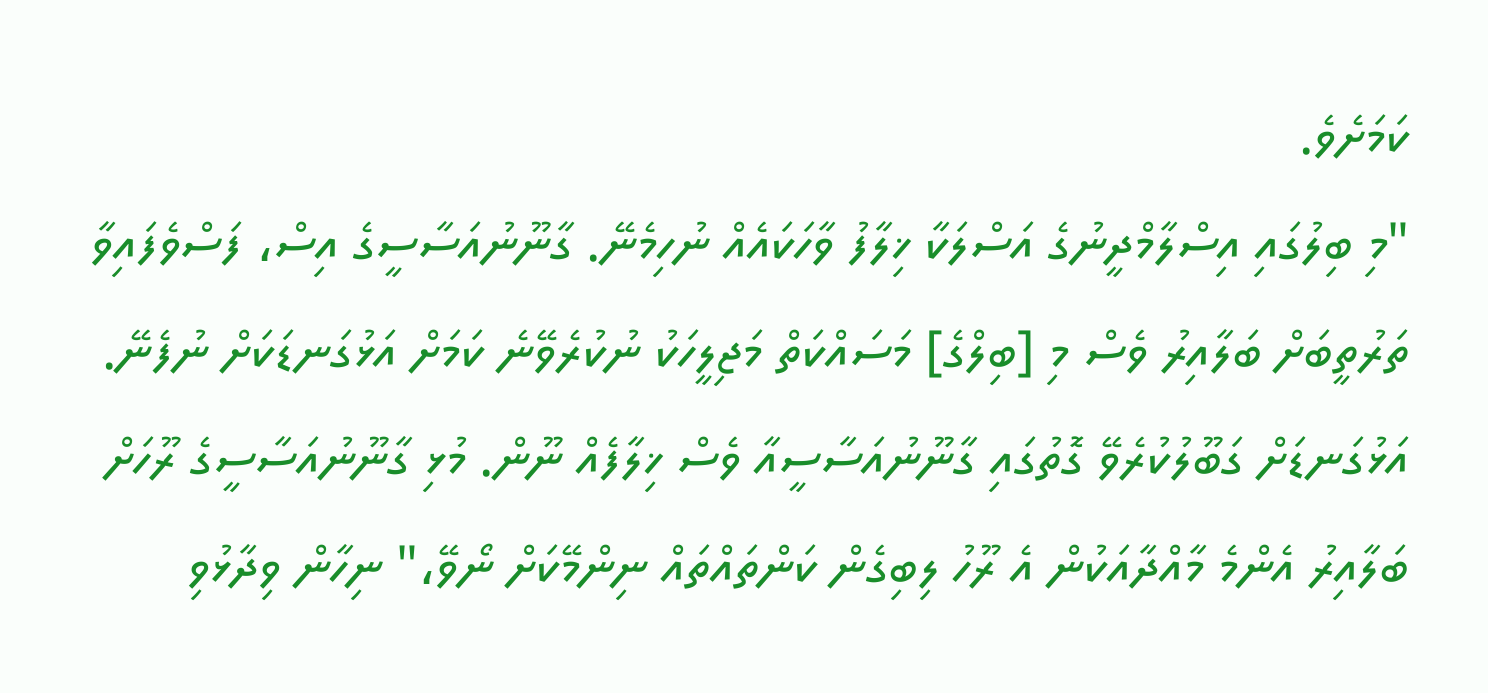ކަމަށެވެ.
"މި ބިލުގައި އިސްލާމްދީނުގެ އަސްލަކާ ޚިލާފު ވާހަކައެއް ނުހިމެނޭ. ގާނޫނުއަސާސީގެ އިސް، ފަސްވެފައިވާ ތަރުތީބަށް ބަލާއިރު ވެސް މި [ބިލްގެ] މަސައްކަތް މަޖިލީހަކު ނުކުރެވޭނެ ކަމަށް އަޅުގަނޑަކަށް ނުފެނޭ. އަޅުގަނޑަށް ގަބޫލުކުރެވޭ ގޮތުގައި ގާނޫނުއަސާސީއާ ވެސް ޚިލާފެއް ނޫން. މުޅި ގާނޫނުއަސާސީގެ ރޫހަށް ބަލާއިރު އެންމެ މާއްދާއަކުން އެ ރޫހު ލިބިގެން ކަންތައްތައް ނިންމޭކަށް ނޯވޭ،" ނިހާން ވިދާޅުވި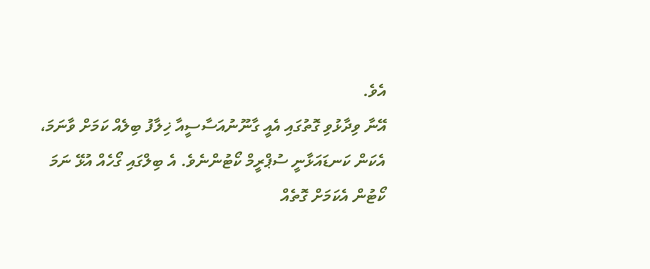އެވެ.
އޭނާ ވިދާޅުވި ގޮތުގައި އެއީ ގާނޫނުއަސާސީއާ ޚިލާފު ބިލެއް ކަމަށް ވާނަމަ، އެކަން ކަނޑައަޅާނީ ސުޕްރީމް ކޯޓުންނެވެ. އެ ބިލްގައި ގޯހެއް އުޅޭ ނަމަ ކޯޓުން އެކަމަށް ގޮތެއް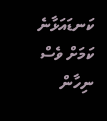ކަނޑައަޅާނެ ކަމަށް ވެސް ނިހާން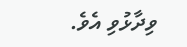ވިދާޅުވި އެވެ.